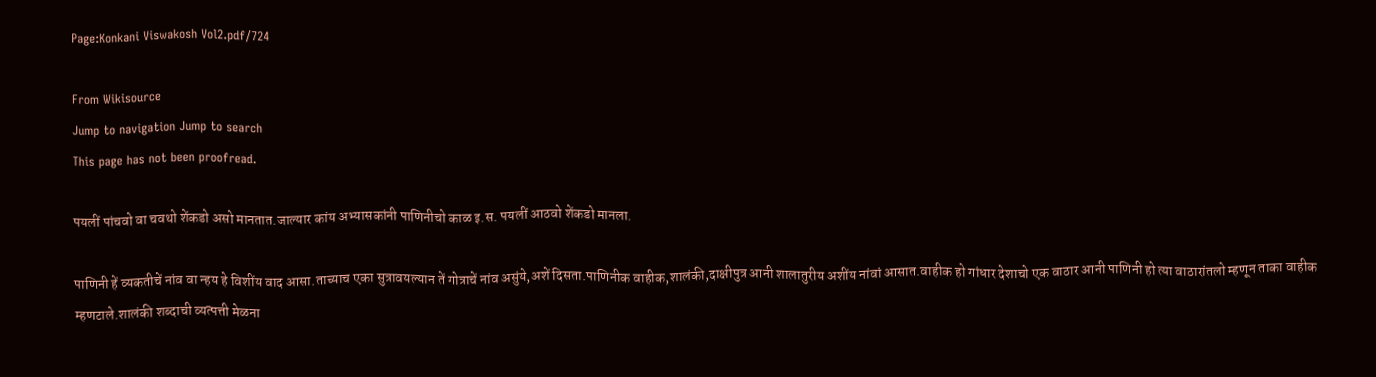Page:Konkani Viswakosh Vol2.pdf/724

From Wikisource
Jump to navigation Jump to search
This page has not been proofread.

पयलीं पांचवो वा चवथो शेंकडो असो मानतात.जाल्यार कांय अभ्यासकांनी पाणिनीचो काळ इ.स. पयलीं आठवो शेंकडो मानला.

पाणिनी हें व्यकतीचें नांव वा न्हय हे विशींय वाद आसा.ताच्याच एका सुत्रावयल्यान तें गोत्राचें नांव असुंये,अशें दिसता.पाणिनीक वाहीक,शालंकी,दाक्षीपुत्र आनी शालातुरीय अशींय नांवां आसात.वाहीक हो गांधार देशाचो एक वाठार आनी पाणिनी हो त्या वाठारांतलो म्हणून ताका वाहीक म्हणटाले.शालंकी शब्दाची व्यत्पत्ती मेळना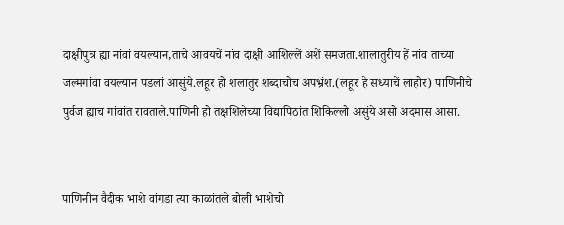दाक्षीपुत्र ह्या नांवां वयल्यान,ताचे आवयचें नांव दाक्षी आशिल्लें अशें समजता.शालातुरीय हें नांव ताच्या जल्मगांवा वयल्यान पडलां आसुंये.लहूर हो शलातुर शब्दाचोच अपभ्रंश.(लहूर हे सध्याचें लाहोर) पाणिनीचे पुर्वज ह्याच गांवांत रावताले.पाणिनी हो तक्षशिलेच्या विद्यापिठांत शिकिल्लो असुंये असो अदमास आसा.


पाणिनीन वैदीक भाशे वांगडा त्या काळांतले बोली भाशेचो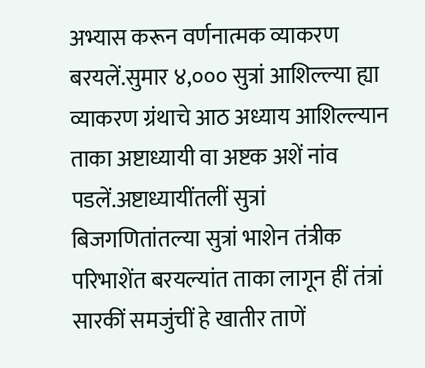अभ्यास करून वर्णनात्मक व्याकरण बरयलें.सुमार ४,००० सुत्रां आशिल्ल्या ह्या व्याकरण ग्रंथाचे आठ अध्याय आशिल्ल्यान ताका अष्टाध्यायी वा अष्टक अशें नांव पडलें.अष्टाध्यायींतलीं सुत्रां बिजगणितांतल्या सुत्रां भाशेन तंत्रीक परिभाशेंत बरयल्यांत ताका लागून हीं तंत्रां सारकीं समजुंचीं हे खातीर ताणें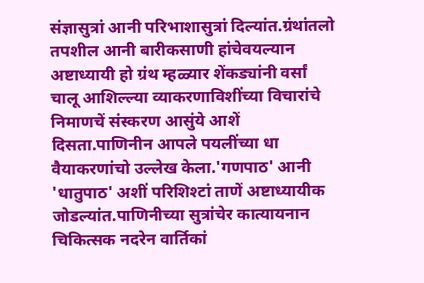संज्ञासुत्रां आनी परिभाशासुत्रां दिल्यांत.ग्रंथांतलो तपशील आनी बारीकसाणी हांचेवयल्यान अष्टाध्यायी हो ग्रंथ म्हळ्यार शेंकड्यांनी वर्सां चालू आशिल्ल्या व्याकरणाविशींच्या विचारांचे निमाणचें संस्करण आसुंये आशें दिसता.पाणिनीन आपले पयलींच्या धा वैयाकरणांचो उल्लेख केला.'गणपाठ' आनी 'धातुपाठ' अशीं परिशिश्टां ताणें अष्टाध्यायीक जोडल्यांत.पाणिनीच्या सुत्रांचेर कात्यायनान चिकित्सक नदरेन वार्तिकां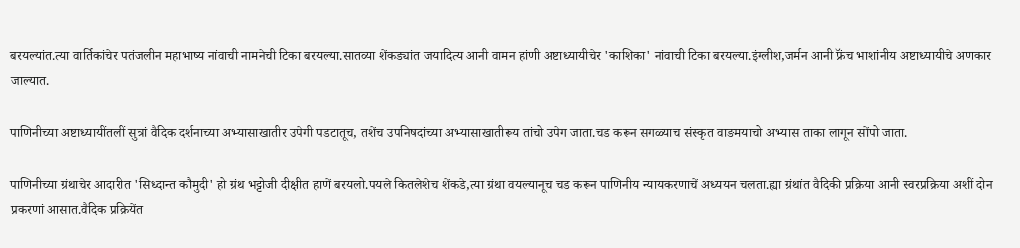बरयल्यांत.त्या वार्तिकांचेर पतंजलीन महाभाष्य नांवाची नामनेची टिका बरयल्या.सातव्या शेंकड्यांत जयादित्य आनी वामन हांणी अष्टाध्यायीचेर 'काशिका' नांवाची टिका बरयल्या.इंग्लीश,जर्मन आनी फ्रॅंच भाशांनीय अष्टाध्यायीचे अणकार जाल्यात.

पाणिनीच्या अष्टाध्यायींतलीं सुत्रां वैदिक दर्शनाच्या अभ्यासाखातीर उपेगी पडटातूच, तशेंच उपनिषदांच्या अभ्यासाखातीरूय तांचो उपेग जाता.चड करून सगळ्याच संस्कृत वाङमयाचो अभ्यास ताका लागून सोंपो जाता.

पाणिनीच्या ग्रंथाचेर आदारीत 'सिध्दान्त कौमुदी' हो ग्रंथ भट्टोजी दीक्षीत हाणें बरयलो.पयले कितलेशेच शेंकडे,त्या ग्रंथा वयल्यानूच चड करून पाणिनीय न्यायकरणाचें अध्ययन चलता.ह्या ग्रंथांत वैदिकी प्रक्रिया आनी स्वरप्रक्रिया अशीं दोन प्रकरणां आसात.वैदिक प्रक्रियेंत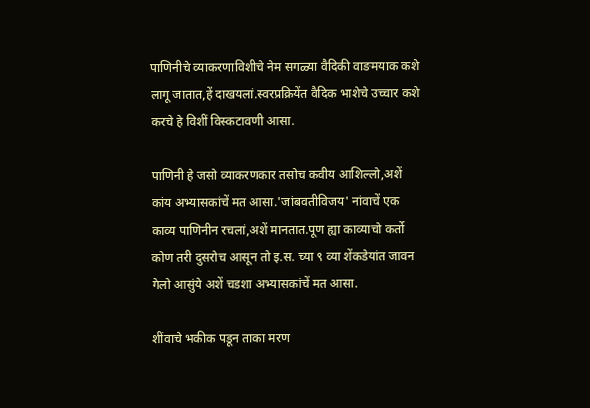पाणिनीचे व्याकरणाविशीचे नेम सगळ्या वैदिकी वाङमयाक कशे लागू जातात,हें दाखयलां.स्वरप्रक्रियेंत वैदिक भाशेचे उच्चार कशे करचे हे विशीं विस्कटावणी आसा.

पाणिनी हे जसो व्याकरणकार तसोच कवीय आशिल्लो,अशें कांय अभ्यासकांचें मत आसा.'जांबवतीविजय' नांवाचें एक काव्य पाणिनीन रचलां,अशें मानतात.पूण ह्या काव्याचो कर्तो कोण तरी दुसरोच आसून तो इ.स. च्या ९ व्या शेंकडेयांत जावन गेलो आसुंये अशें चडशा अभ्यासकांचें मत आसा.

शींवाचे भकीक पडून ताका मरण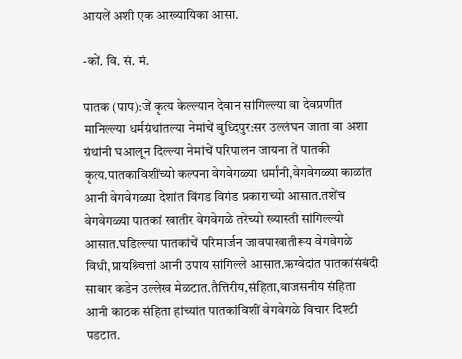आयलें अशी एक आख्यायिका आसा.

-कों. वि. सं. मं.

पातक (पाप):जें कृत्य केल्ल्यान देवान सांगिल्ल्या वा देवप्रणीत मानिल्ल्या धर्मग्रंथांतल्या नेमांचें बुध्दिपुर:सर उल्लंघन जाता वा अशा ग्रंथांनी घआलून दिल्ल्या नेमांचें परिपालन जायना तें पातकी कृत्य.पातकाविशींच्यो कल्पना वेगवेगळ्या धर्मांनी,वेगवेगळ्या काळांत आनी वेगवेगळ्या देशांत विंगड विगंड प्रकाराच्यो आसात.तशेंच वेगवेगळ्या पातकां खातीर वेगवेगळे तरेच्यो ख्यास्ती सांगिल्ल्यो आसात.घडिल्ल्या पातकांचें परिमार्जन जावपाखातीरूय वेगवेगळे विधी,प्रायश्र्चित्तां आनी उपाय सांगिल्ले आसात.ऋग्वेदांत पातकांसंबंदी साबार कडेन उल्लेख मेळटात.तैत्तिरीय,संहिता,वाजसनीय संहिता आनी काठक संहिता हांच्यांत पातकांविशीं वेगवेगळे विचार दिश्टी पडटात.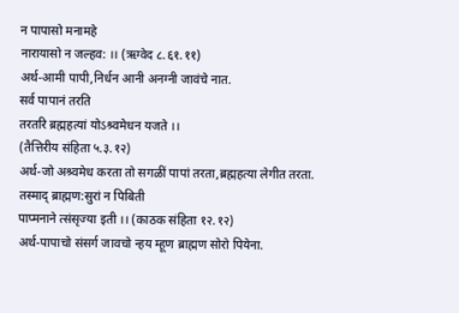न पापासो मनामहे
नारायासो न जल्हव: ।। (ऋग्वेद ८.६१.११)
अर्थ-आमी पापी,निर्धन आनी अनग्नी जावंचे नात.
सर्व पापानं तरति
तरतरि ब्रह्महत्यां योડश्र्वमेधन यजते ।।
(तैत्तिरीय संहिता ५.३.१२)
अर्थ-जो अश्र्वमेध करता तो सगळीं पापां तरता,ब्रह्महत्या लेगीत तरता.
तस्माद् ब्राह्मण:सुरां न पिबिती
पाप्मनाने त्संसृज्या इती ।। (काठक संहिता १२.१२)
अर्थ-पापाचो संसर्ग जावचो न्हय म्हूण ब्राह्मण सोरो पियेना.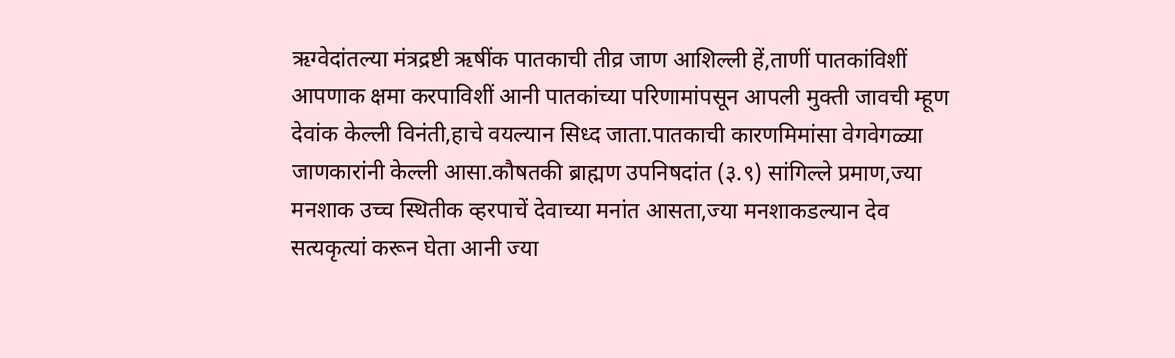ऋग्वेदांतल्या मंत्रद्रष्टी ऋषींक पातकाची तीव्र जाण आशिल्ली हें,ताणीं पातकांविशीं आपणाक क्षमा करपाविशीं आनी पातकांच्या परिणामांपसून आपली मुक्ती जावची म्हूण देवांक केल्ली विनंती,हाचे वयल्यान सिध्द जाता.पातकाची कारणमिमांसा वेगवेगळ्या जाणकारांनी केल्ली आसा.कौषतकी ब्राह्मण उपनिषदांत (३.९) सांगिल्ले प्रमाण,ज्या मनशाक उच्च स्थितीक व्हरपाचें देवाच्या मनांत आसता,ज्या मनशाकडल्यान देव सत्यकृत्यां करून घेता आनी ज्या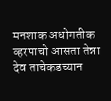मनशाक अधोगतीक व्हरपाचो आसता तेन्ना देव ताचेकडच्यान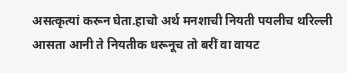असत्कृत्यां करून घेता.हाचो अर्थ मनशाची नियती पयलीच थरिल्ली आसता आनी ते नियतीक धरूनूच तो बरीं वा वायट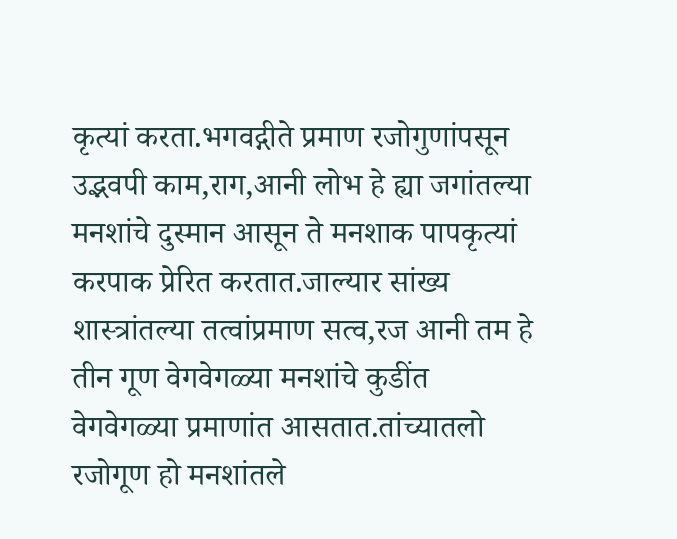कृत्यां करता.भगवद्गीते प्रमाण रजोगुणांपसून उद्भवपी काम,राग,आनी लोभ हे ह्या जगांतल्या मनशांचे दुस्मान आसून ते मनशाक पापकृत्यां करपाक प्रेरित करतात.जाल्यार सांख्य शास्त्रांतल्या तत्वांप्रमाण सत्व,रज आनी तम हे तीन गूण वेगवेगळ्या मनशांचे कुडींत वेगवेगळ्या प्रमाणांत आसतात.तांच्यातलो रजोगूण हो मनशांतले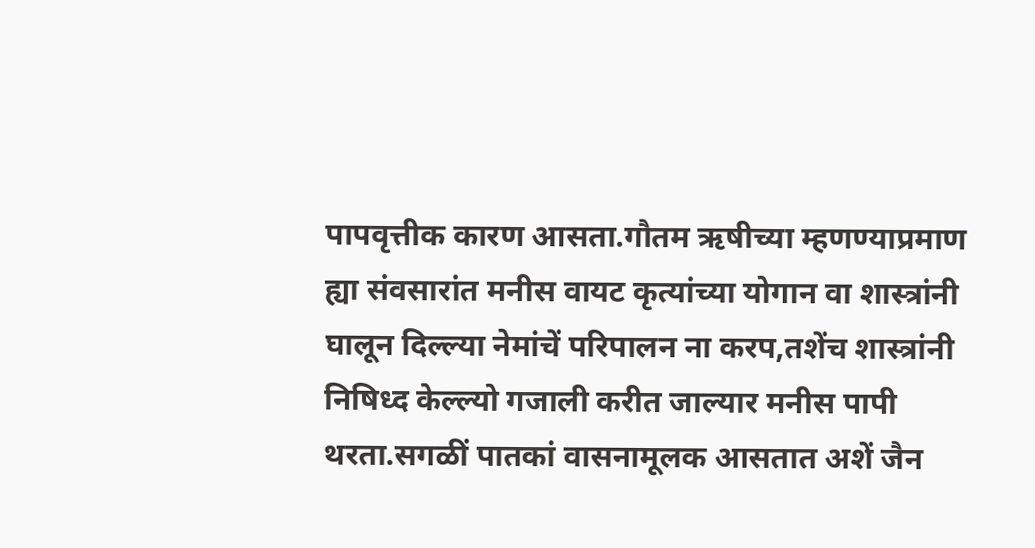पापवृत्तीक कारण आसता.गौतम ऋषीच्या म्हणण्याप्रमाण ह्या संवसारांत मनीस वायट कृत्यांच्या योगान वा शास्त्रांनी घालून दिल्ल्या नेमांचें परिपालन ना करप,तशेंच शास्त्रांनी निषिध्द केल्ल्यो गजाली करीत जाल्यार मनीस पापी थरता.सगळीं पातकां वासनामूलक आसतात अशें जैन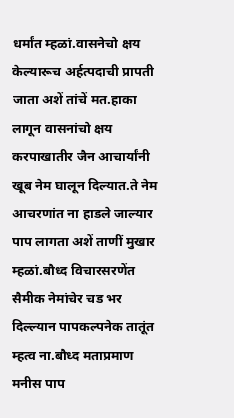धर्मांत म्हळां.वासनेचो क्षय केल्यारूच अर्हत्पदाची प्रापती जाता अशें तांचें मत.हाका लागून वासनांचो क्षय करपाखातीर जैन आचार्यांनी खूब नेम घालून दिल्यात.ते नेम आचरणांत ना हाडले जाल्यार पाप लागता अशें ताणीं मुखार म्हळां.बौध्द विचारसरणेंत सैमीक नेमांचेर चड भर दिल्ल्यान पापकल्पनेक तातूंत म्हत्व ना.बौध्द मताप्रमाण मनीस पाप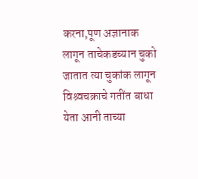करना,पूण अज्ञानाक लागून ताचेकडच्यान चुको जातात त्या चुकांक लागून विश्र्वचक्राचे गतींत बाधा येता आनी ताच्या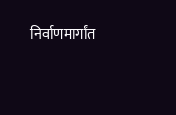निर्वाणमार्गांत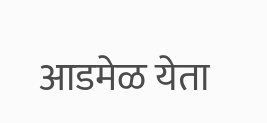आडमेळ येता